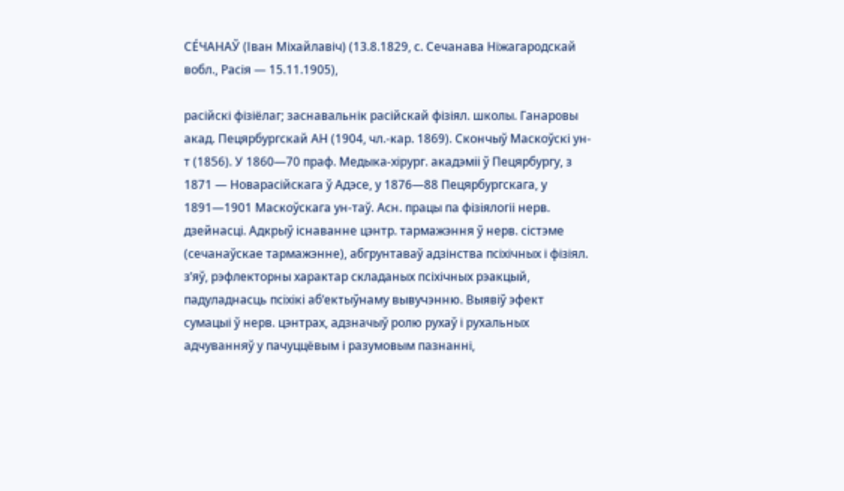СЕ́ЧАНАЎ (Іван Міхайлавіч) (13.8.1829, с. Сечанава Ніжагародскай вобл., Расія — 15.11.1905),

расійскі фізіёлаг; заснавальнік расійскай фізіял. школы. Ганаровы акад. Пецярбургскай АН (1904, чл.-кар. 1869). Скончыў Маскоўскі ун-т (1856). У 1860—70 праф. Медыка-хірург. акадэміі ў Пецярбургу, з 1871 — Новарасійскага ў Адэсе, у 1876—88 Пецярбургскага, у 1891—1901 Маскоўскага ун-таў. Асн. працы па фізіялогіі нерв. дзейнасці. Адкрыў існаванне цэнтр. тармажэння ў нерв. сістэме (сечанаўскае тармажэнне), абгрунтаваў адзінства псіхічных і фізіял. з’яў, рэфлекторны характар складаных псіхічных рэакцый, падуладнасць псіхікі аб’ектыўнаму вывучэнню. Выявіў эфект сумацыі ў нерв. цэнтрах, адзначыў ролю рухаў і рухальных адчуванняў у пачуццёвым і разумовым пазнанні,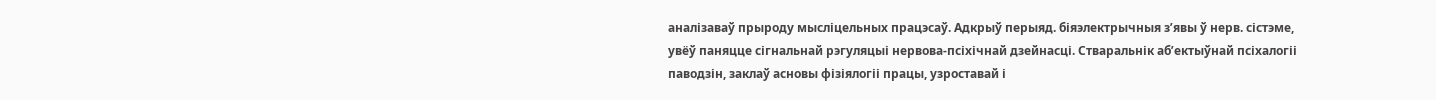аналізаваў прыроду мысліцельных працэсаў. Адкрыў перыяд. біяэлектрычныя з’явы ў нерв. сістэме, увёў паняцце сігнальнай рэгуляцыі нервова-псіхічнай дзейнасці. Стваральнік аб’ектыўнай псіхалогіі паводзін, заклаў асновы фізіялогіі працы, узроставай і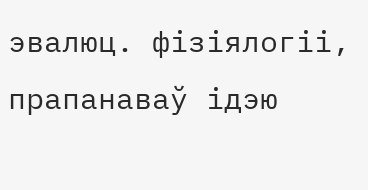эвалюц. фізіялогіі, прапанаваў ідэю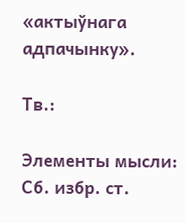«актыўнага адпачынку».

Тв.:

Элементы мысли: Сб. избр. ст.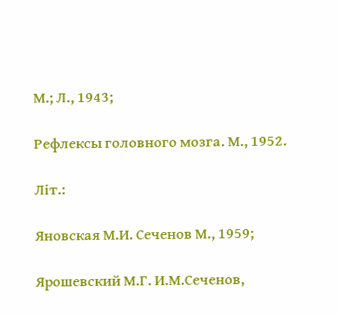М.; Л., 1943;

Рефлексы головного мозга. М., 1952.

Літ.:

Яновская М.И. Сеченов М., 1959;

Ярошевский М.Г. И.М.Сеченов,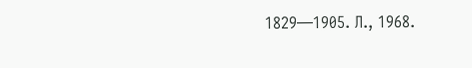1829—1905. Л., 1968.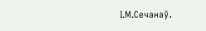І.М.Сечанаў.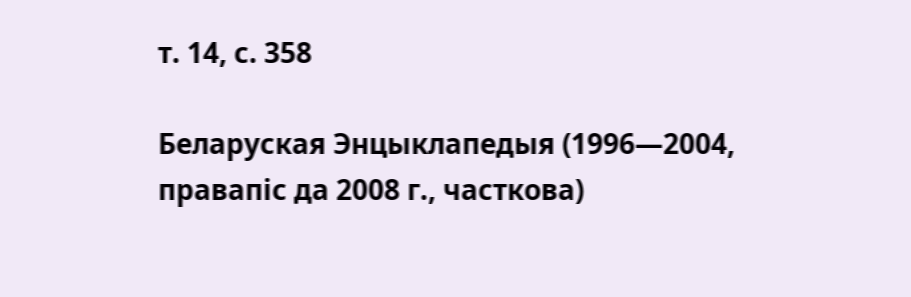т. 14, с. 358

Беларуская Энцыклапедыя (1996—2004, правапіс да 2008 г., часткова)